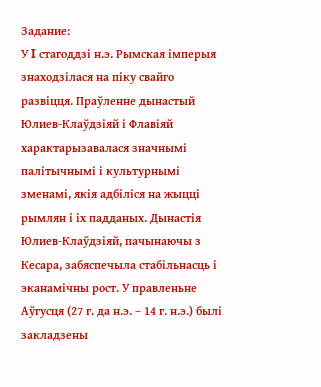Задание:
У I стагоддзі н.э. Рымская імперыя знаходзілася на піку свайго развіцця. Праўленне дынастый Юлиев-Клаўдзіяй і Флавіяй характарызавалася значнымі палітычнымі і культурнымі зменамі, якія адбіліся на жыцці рымлян і іх падданых. Дынастія Юлиев-Клаўдзіяй, пачынаючы з Кесара, забяспечыла стабільнасць і эканамічны рост. У правленьне Аўгусця (27 г. да н.э. – 14 г. н.э.) былі закладзены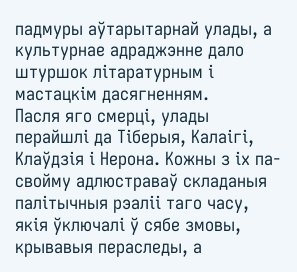падмуры аўтарытарнай улады, а культурнае адраджэнне дало штуршок літаратурным і мастацкім дасягненням.
Пасля яго смерці, улады перайшлі да Тіберыя, Калаігі, Клаўдзія і Нерона. Кожны з іх па-свойму адлюстраваў складаныя палітычныя рэаліі таго часу, якія ўключалі ў сябе змовы, крывавыя пераследы, а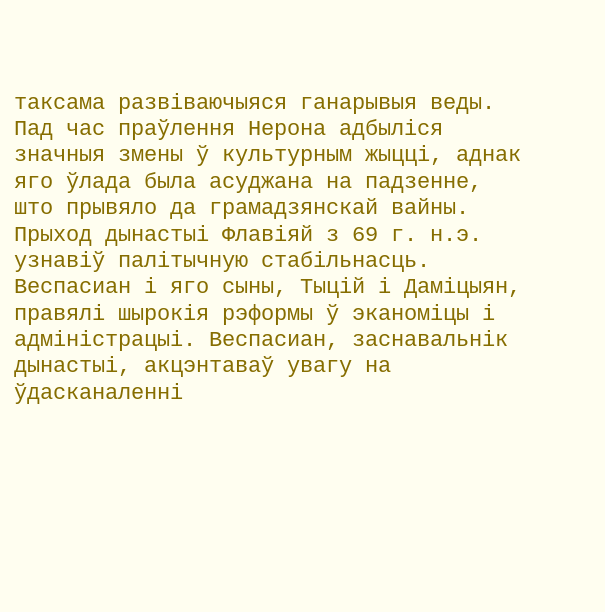таксама развіваючыяся ганарывыя веды. Пад час праўлення Нерона адбыліся значныя змены ў культурным жыцці, аднак яго ўлада была асуджана на падзенне, што прывяло да грамадзянскай вайны.
Прыход дынастыі Флавіяй з 69 г. н.э. узнавіў палітычную стабільнасць. Веспасиан і яго сыны, Тыцій і Даміцыян, правялі шырокія рэформы ў эканоміцы і адміністрацыі. Веспасиан, заснавальнік дынастыі, акцэнтаваў увагу на ўдасканаленні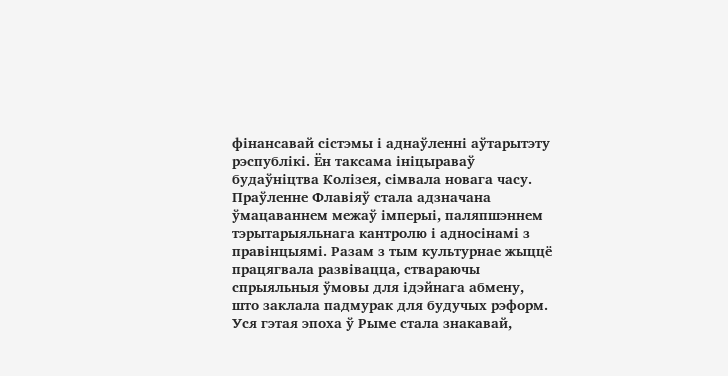фінансавай сістэмы і аднаўленні аўтарытэту рэспублікі. Ён таксама ініцыраваў будаўніцтва Колізея, сімвала новага часу.
Праўленне Флавіяў стала адзначана ўмацаваннем межаў імперыі, паляпшэннем тэрытарыяльнага кантролю і адносінамі з правінцыямі. Разам з тым культурнае жыццё працягвала развівацца, ствараючы спрыяльныя ўмовы для ідэйнага абмену, што заклала падмурак для будучых рэформ. Уся гэтая эпоха ў Рыме стала знакавай,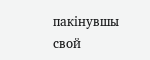пакінувшы свой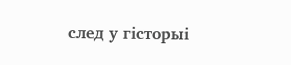след у гісторыі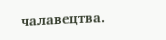чалавецтва.